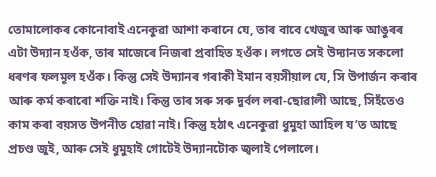তোমালোকৰ কোনোবাই এনেকুৱা আশা কৰানে যে, তাৰ বাবে খেজুৰ আৰু আঙুৰৰ এটা উদ্যান হওঁক, তাৰ মাজেৰে নিজৰা প্ৰবাহিত হওঁক। লগতে সেই উদ্যানত সকলো ধৰণৰ ফলমূল হওঁক। কিন্তু সেই উদ্যানৰ গৰাকী ইমান বয়সীয়াল যে, সি উপাৰ্জন কৰাৰ আৰু কৰ্ম কৰাৰো শক্তি নাই। কিন্তু তাৰ সৰু সৰু দুৰ্বল লৰা-ছোৱালী আছে, সিহঁতেও কাম কৰা বয়সত উপনীত হোৱা নাই। কিন্তু হঠাৎ এনেকুৱা ধুমুহা আহিল য’ত আছে প্ৰচণ্ড জুই, আৰু সেই ধুমুহাই গোটেই উদ্যানটোক জ্বলাই পেলালে।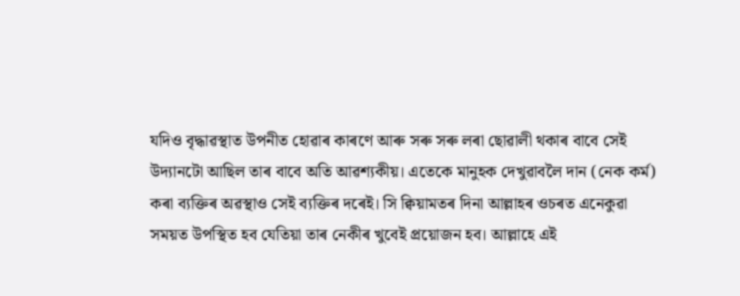যদিও বৃদ্ধাৱস্থাত উপনীত হোৱাৰ কাৰণে আৰু সৰু সৰু লৰা ছোৱালী থকাৰ বাবে সেই উদ্যানটো আছিল তাৰ বাবে অতি আৱশ্যকীয়। এতেকে মানুহক দেখুৱাবলৈ দান (নেক কৰ্ম) কৰা ব্যক্তিৰ অৱস্থাও সেই ব্যক্তিৰ দৰেই। সি ক্বিয়ামতৰ দিনা আল্লাহৰ ওচৰত এনেকুৱা সময়ত উপস্থিত হব যেতিয়া তাৰ নেকীৰ খুবেই প্ৰয়োজন হব। আল্লাহে এই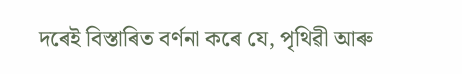দৰেই বিস্তাৰিত বৰ্ণনা কৰে যে, পৃথিৱী আৰু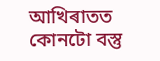আখিৰাতত কোনটো বস্তু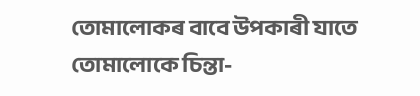তোমালোকৰ বাবে উপকাৰী যাতে তোমালোকে চিন্তা-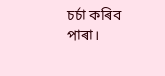চৰ্চা কৰিব পাৰা।